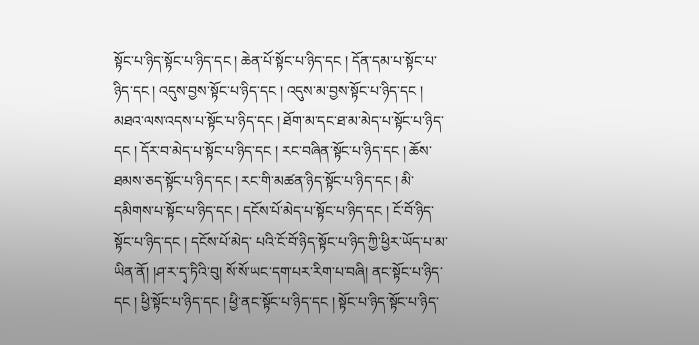སྟོང་པ་ཉིད་སྟོང་པ་ཉིད་དང ། ཆེན་པོ་སྟོང་པ་ཉིད་དང ། དོན་དམ་པ་སྟོང་པ་ཉིད་དང ། འདུས་བྱས་སྟོང་པ་ཉིད་དང ། འདུས་མ་བྱས་སྟོང་པ་ཉིད་དང ། མཐའ་ལས་འདས་པ་སྟོང་པ་ཉིད་དང ། ཐོག་མ་དང་ཐ་མ་མེད་པ་སྟོང་པ་ཉིད་དང ། དོར་བ་མེད་པ་སྟོང་པ་ཉིད་དང ། རང་བཞིན་སྟོང་པ་ཉིད་དང ། ཆོས་ཐམས་ཅད་སྟོང་པ་ཉིད་དང ། རང་གི་མཚན་ཉིད་སྟོང་པ་ཉིད་དང ། མི་དམིགས་པ་སྟོང་པ་ཉིད་དང ། དངོས་པོ་མེད་པ་སྟོང་པ་ཉིད་དང ། ངོ་བོ་ཉིད་སྟོང་པ་ཉིད་དང ། དངོས་པོ་མེད་ པའི་ངོ་བོ་ཉིད་སྟོང་པ་ཉིད་ཀྱི་ཕྱིར་ཡོད་པ་མ་ཡིན་ནོ། །ཤ་ར་དྭ་ཏིའི་བུ། སོ་སོ་ཡང་དག་པར་རིག་པ་བཞི། ནང་སྟོང་པ་ཉིད་དང ། ཕྱི་སྟོང་པ་ཉིད་དང ། ཕྱི་ནང་སྟོང་པ་ཉིད་དང ། སྟོང་པ་ཉིད་སྟོང་པ་ཉིད་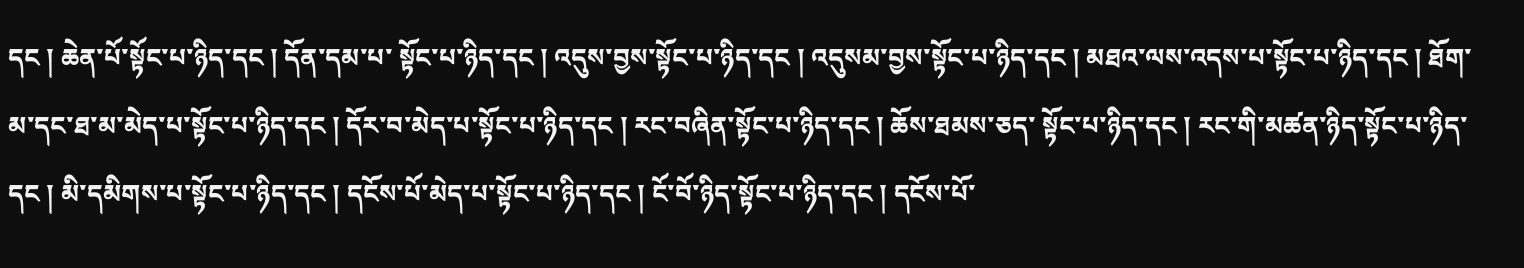དང ། ཆེན་པོ་སྟོང་པ་ཉིད་དང ། དོན་དམ་པ་ སྟོང་པ་ཉིད་དང ། འདུས་བྱས་སྟོང་པ་ཉིད་དང ། འདུསམ་བྱས་སྟོང་པ་ཉིད་དང ། མཐའ་ལས་འདས་པ་སྟོང་པ་ཉིད་དང ། ཐོག་མ་དང་ཐ་མ་མེད་པ་སྟོང་པ་ཉིད་དང ། དོར་བ་མེད་པ་སྟོང་པ་ཉིད་དང ། རང་བཞིན་སྟོང་པ་ཉིད་དང ། ཆོས་ཐམས་ཅད་ སྟོང་པ་ཉིད་དང ། རང་གི་མཚན་ཉིད་སྟོང་པ་ཉིད་དང ། མི་དམིགས་པ་སྟོང་པ་ཉིད་དང ། དངོས་པོ་མེད་པ་སྟོང་པ་ཉིད་དང ། ངོ་བོ་ཉིད་སྟོང་པ་ཉིད་དང ། དངོས་པོ་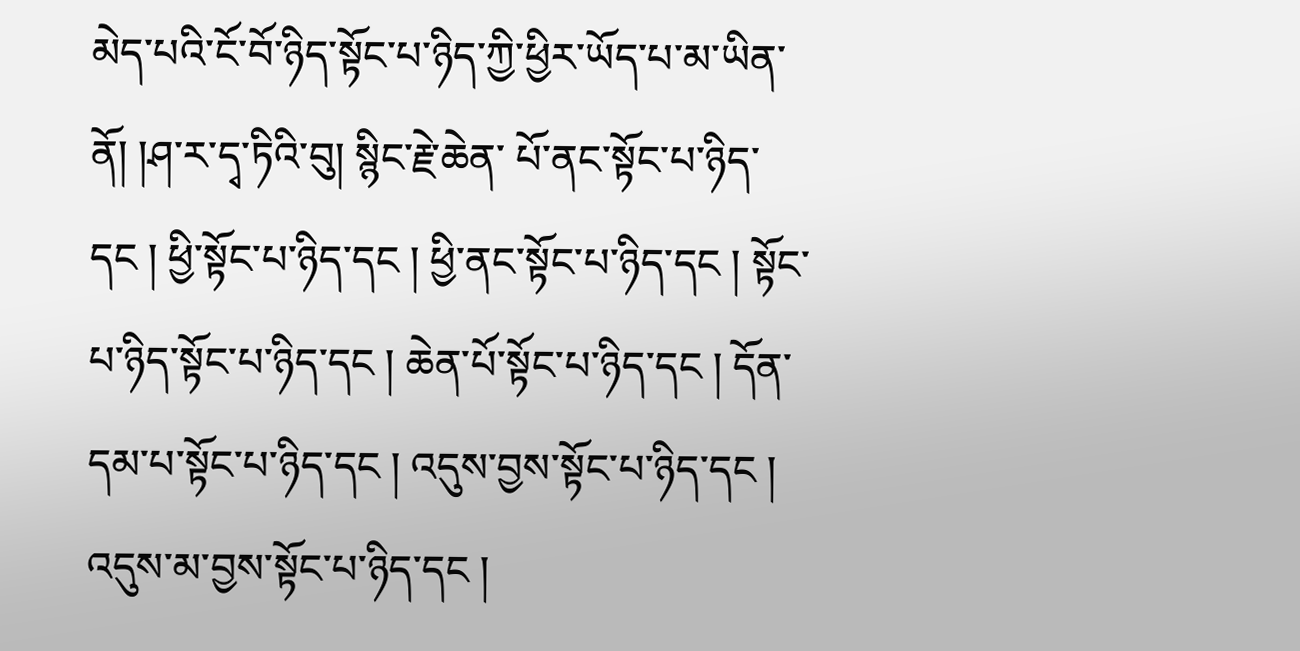མེད་པའི་ངོ་བོ་ཉིད་སྟོང་པ་ཉིད་ཀྱི་ཕྱིར་ཡོད་པ་མ་ཡིན་ནོ། །ཤ་ར་དྭ་ཏིའི་བུ། སྙིང་རྗེ་ཆེན་ པོ་ནང་སྟོང་པ་ཉིད་དང ། ཕྱི་སྟོང་པ་ཉིད་དང ། ཕྱི་ནང་སྟོང་པ་ཉིད་དང ། སྟོང་པ་ཉིད་སྟོང་པ་ཉིད་དང ། ཆེན་པོ་སྟོང་པ་ཉིད་དང ། དོན་དམ་པ་སྟོང་པ་ཉིད་དང ། འདུས་བྱས་སྟོང་པ་ཉིད་དང ། འདུས་མ་བྱས་སྟོང་པ་ཉིད་དང །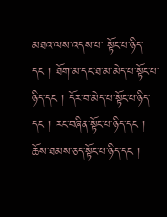མཐའ་ལས་འདས་པ་ སྟོང་པ་ཉིད་དང ། ཐོག་མ་དང་ཐ་མ་མེད་པ་སྟོང་པ་ཉིད་དང ། དོར་བ་མེད་པ་སྟོང་པ་ཉིད་དང ། རང་བཞིན་སྟོང་པ་ཉིད་དང ། ཆོས་ཐམས་ཅད་སྟོང་པ་ཉིད་དང །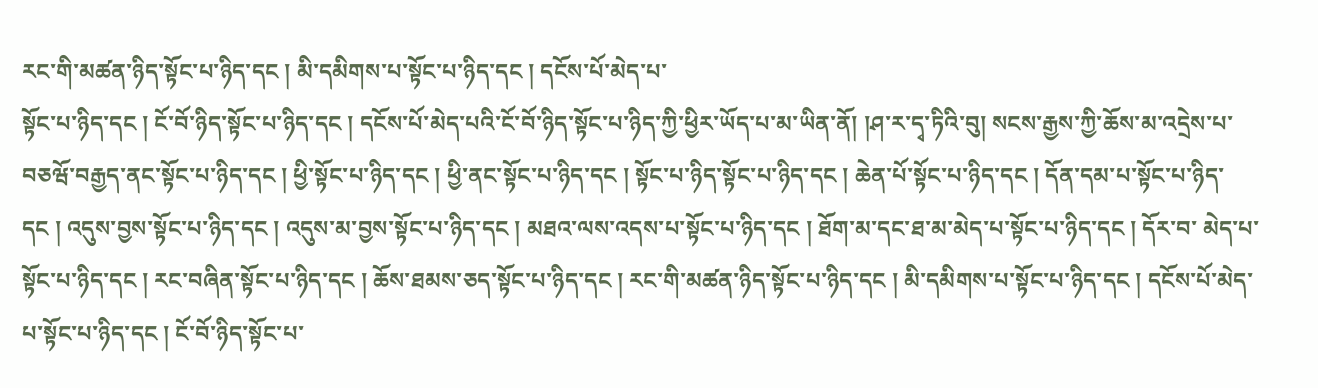རང་གི་མཚན་ཉིད་སྟོང་པ་ཉིད་དང ། མི་དམིགས་པ་སྟོང་པ་ཉིད་དང ། དངོས་པོ་མེད་པ་
སྟོང་པ་ཉིད་དང ། ངོ་བོ་ཉིད་སྟོང་པ་ཉིད་དང ། དངོས་པོ་མེད་པའི་ངོ་བོ་ཉིད་སྟོང་པ་ཉིད་ཀྱི་ཕྱིར་ཡོད་པ་མ་ཡིན་ནོ། །ཤ་ར་དྭ་ཏིའི་བུ། སངས་རྒྱས་ཀྱི་ཆོས་མ་འདྲེས་པ་བཅཝོ་བརྒྱད་ནང་སྟོང་པ་ཉིད་དང ། ཕྱི་སྟོང་པ་ཉིད་དང ། ཕྱི་ནང་སྟོང་པ་ཉིད་དང ། སྟོང་པ་ཉིད་སྟོང་པ་ཉིད་དང ། ཆེན་པོ་སྟོང་པ་ཉིད་དང ། དོན་དམ་པ་སྟོང་པ་ཉིད་དང ། འདུས་བྱས་སྟོང་པ་ཉིད་དང ། འདུས་མ་བྱས་སྟོང་པ་ཉིད་དང ། མཐའ་ལས་འདས་པ་སྟོང་པ་ཉིད་དང ། ཐོག་མ་དང་ཐ་མ་མེད་པ་སྟོང་པ་ཉིད་དང ། དོར་བ་ མེད་པ་སྟོང་པ་ཉིད་དང ། རང་བཞིན་སྟོང་པ་ཉིད་དང ། ཆོས་ཐམས་ཅད་སྟོང་པ་ཉིད་དང ། རང་གི་མཚན་ཉིད་སྟོང་པ་ཉིད་དང ། མི་དམིགས་པ་སྟོང་པ་ཉིད་དང ། དངོས་པོ་མེད་པ་སྟོང་པ་ཉིད་དང ། ངོ་བོ་ཉིད་སྟོང་པ་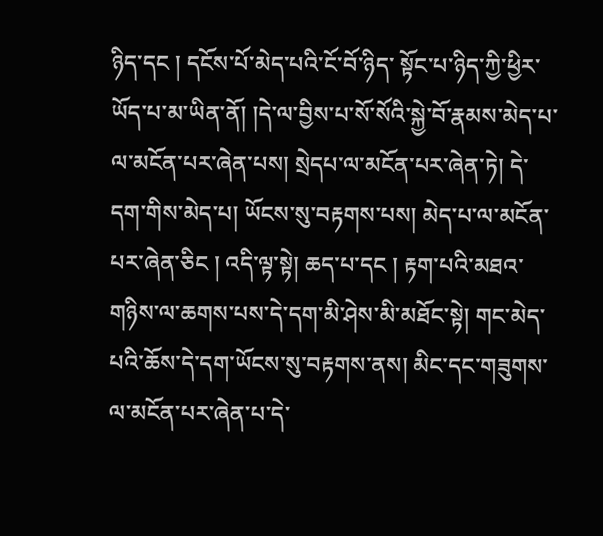ཉིད་དང ། དངོས་པོ་མེད་པའི་ངོ་བོ་ཉིད་ སྟོང་པ་ཉིད་ཀྱི་ཕྱིར་ཡོད་པ་མ་ཡིན་ནོ། །དེ་ལ་བྱིས་པ་སོ་སོའི་སྐྱེ་བོ་རྣམས་མེད་པ་ལ་མངོན་པར་ཞེན་པས། སྲེདཔ་ལ་མངོན་པར་ཞེན་ཏེ། དེ་དག་གིས་མེད་པ། ཡོངས་སུ་བརྟགས་པས། མེད་པ་ལ་མངོན་པར་ཞེན་ཅིང ། འདི་ལྟ་སྟེ། ཆད་པ་དང ། རྟག་པའི་མཐའ་གཉིས་ལ་ཆགས་པས་དེ་དག་མི་ཤེས་མི་མཐོང་སྟེ། གང་མེད་པའི་ཆོས་དེ་དག་ཡོངས་སུ་བརྟགས་ནས། མིང་དང་གཟུགས་ལ་མངོན་པར་ཞེན་པ་དེ་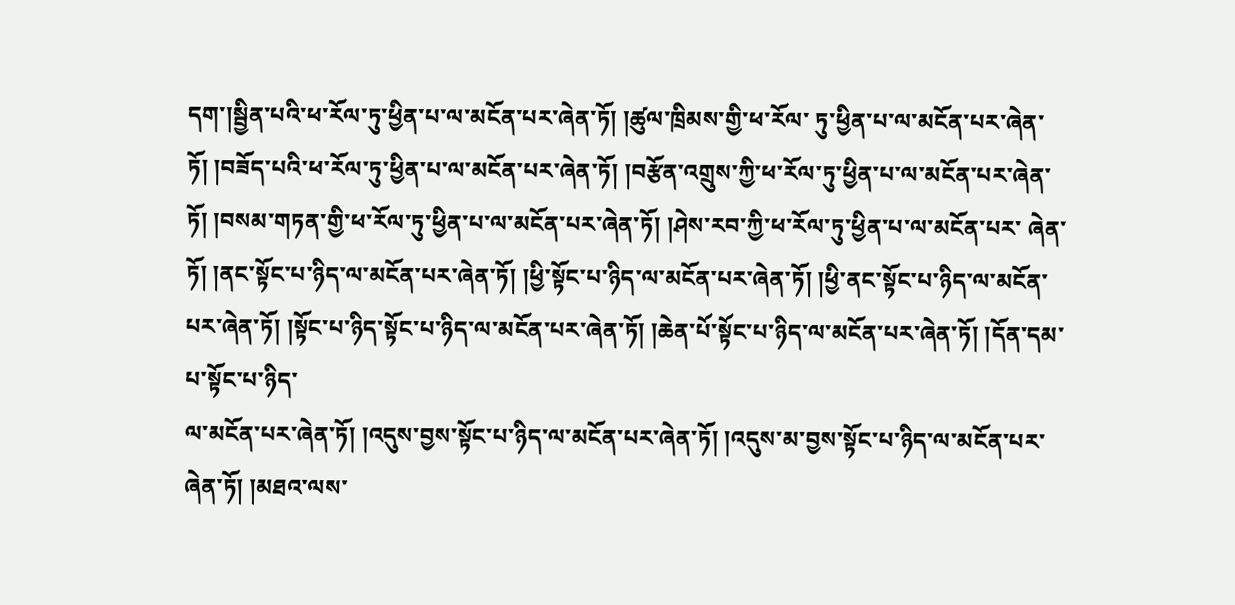དག་།སྦྱིན་པའི་ཕ་རོལ་ཏུ་ཕྱིན་པ་ལ་མངོན་པར་ཞེན་ཏོ། །ཚུལ་ཁྲིམས་གྱི་ཕ་རོལ་ ཏུ་ཕྱིན་པ་ལ་མངོན་པར་ཞེན་ཏོ། །བཟོད་པའི་ཕ་རོལ་ཏུ་ཕྱིན་པ་ལ་མངོན་པར་ཞེན་ཏོ། །བརྩོན་འགྲུས་ཀྱི་ཕ་རོལ་ཏུ་ཕྱིན་པ་ལ་མངོན་པར་ཞེན་ཏོ། །བསམ་གཏན་གྱི་ཕ་རོལ་ཏུ་ཕྱིན་པ་ལ་མངོན་པར་ཞེན་ཏོ། །ཤེས་རབ་ཀྱི་ཕ་རོལ་ཏུ་ཕྱིན་པ་ལ་མངོན་པར་ ཞེན་ཏོ། །ནང་སྟོང་པ་ཉིད་ལ་མངོན་པར་ཞེན་ཏོ། །ཕྱི་སྟོང་པ་ཉིད་ལ་མངོན་པར་ཞེན་ཏོ། །ཕྱི་ནང་སྟོང་པ་ཉིད་ལ་མངོན་པར་ཞེན་ཏོ། །སྟོང་པ་ཉིད་སྟོང་པ་ཉིད་ལ་མངོན་པར་ཞེན་ཏོ། །ཆེན་པོ་སྟོང་པ་ཉིད་ལ་མངོན་པར་ཞེན་ཏོ། །དོན་དམ་པ་སྟོང་པ་ཉིད་
ལ་མངོན་པར་ཞེན་ཏོ། །འདུས་བྱས་སྟོང་པ་ཉིད་ལ་མངོན་པར་ཞེན་ཏོ། །འདུས་མ་བྱས་སྟོང་པ་ཉིད་ལ་མངོན་པར་ཞེན་ཏོ། །མཐའ་ལས་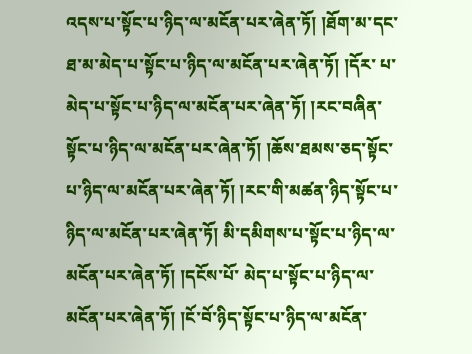འདས་པ་སྟོང་པ་ཉིད་ལ་མངོན་པར་ཞེན་ཏོ། །ཐོག་མ་དང་ཐ་མ་མེད་པ་སྟོང་པ་ཉིད་ལ་མངོན་པར་ཞེན་ཏོ། །དོར་ པ་མེད་པ་སྟོང་པ་ཉིད་ལ་མངོན་པར་ཞེན་ཏོ། །རང་བཞིན་སྟོང་པ་ཉིད་ལ་མངོན་པར་ཞེན་ཏོ། །ཆོས་ཐམས་ཅད་སྟོང་པ་ཉིད་ལ་མངོན་པར་ཞེན་ཏོ། །རང་གི་མཚན་ཉིད་སྟོང་པ་ཉིད་ལ་མངོན་པར་ཞེན་ཏོ། མི་དམིགས་པ་སྟོང་པ་ཉིད་ལ་མངོན་པར་ཞེན་ཏོ། །དངོས་པོ་ མེད་པ་སྟོང་པ་ཉིད་ལ་མངོན་པར་ཞེན་ཏོ། །ངོ་བོ་ཉིད་སྟོང་པ་ཉིད་ལ་མངོན་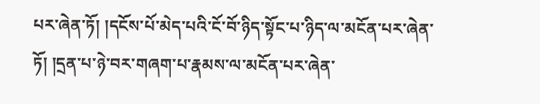པར་ཞེན་ཏོ། །དངོས་པོ་མེད་པའི་ངོ་བོ་ཉིད་སྟོང་པ་ཉིད་ལ་མངོན་པར་ཞེན་ཏོ། །དྲན་པ་ཉེ་བར་གཞག་པ་རྣམས་ལ་མངོན་པར་ཞེན་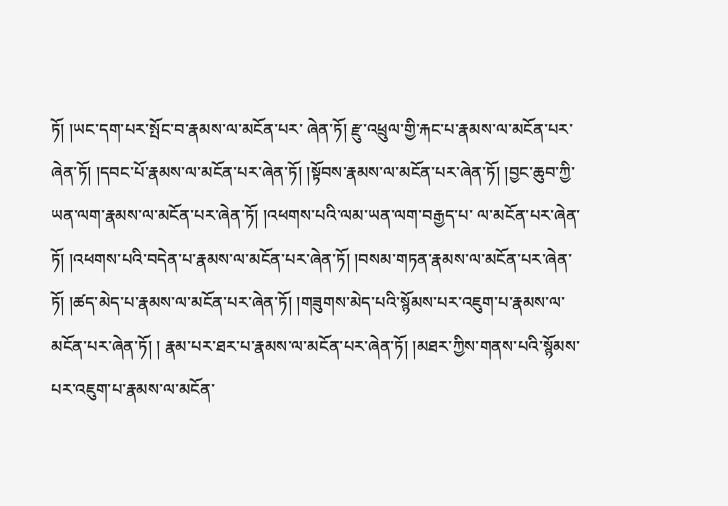ཏོ། །ཡང་དག་པར་སྤོང་བ་རྣམས་ལ་མངོན་པར་ ཞེན་ཏོ། རྫུ་འཕྲུལ་གྱི་རྐང་པ་རྣམས་ལ་མངོན་པར་ཞེན་ཏོ། །དབང་པོ་རྣམས་ལ་མངོན་པར་ཞེན་ཏོ། །སྟོབས་རྣམས་ལ་མངོན་པར་ཞེན་ཏོ། །བྱང་ཆུབ་ཀྱི་ཡན་ལག་རྣམས་ལ་མངོན་པར་ཞེན་ཏོ། །འཕགས་པའི་ལམ་ཡན་ལག་བརྒྱད་པ་ ལ་མངོན་པར་ཞེན་ཏོ། །འཕགས་པའི་བདེན་པ་རྣམས་ལ་མངོན་པར་ཞེན་ཏོ། །བསམ་གཏན་རྣམས་ལ་མངོན་པར་ཞེན་ཏོ། །ཚད་མེད་པ་རྣམས་ལ་མངོན་པར་ཞེན་ཏོ། །གཟུགས་མེད་པའི་སྙོམས་པར་འཇུག་པ་རྣམས་ལ་མངོན་པར་ཞེན་ཏོ། ། རྣམ་པར་ཐར་པ་རྣམས་ལ་མངོན་པར་ཞེན་ཏོ། །མཐར་ཀྱིས་གནས་པའི་སྙོམས་པར་འཇུག་པ་རྣམས་ལ་མངོན་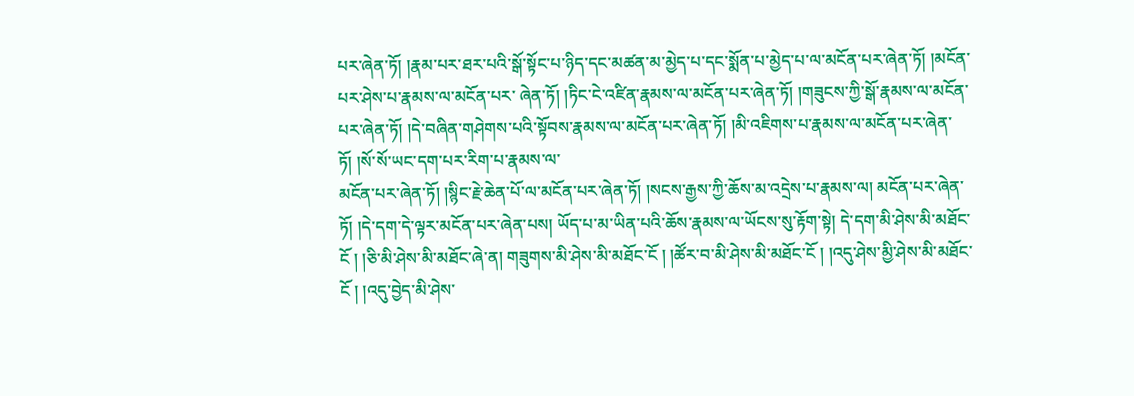པར་ཞེན་ཏོ། །རྣམ་པར་ཐར་པའི་སྒོ་སྟོང་པ་ཉིད་དང་མཚན་མ་མྱེད་པ་དང་སྨོན་པ་མྱེད་པ་ལ་མངོན་པར་ཞེན་ཏོ། །མངོན་པར་ཤེས་པ་རྣམས་ལ་མངོན་པར་ ཞེན་ཏོ། །ཏིང་ངེ་འཛིན་རྣམས་ལ་མངོན་པར་ཞེན་ཏོ། །གཟུངས་ཀྱི་སྒོ་རྣམས་ལ་མངོན་པར་ཞེན་ཏོ། །དེ་བཞིན་གཤེགས་པའི་སྟོབས་རྣམས་ལ་མངོན་པར་ཞེན་ཏོ། །མི་འཇིགས་པ་རྣམས་ལ་མངོན་པར་ཞེན་ཏོ། །སོ་སོ་ཡང་དག་པར་རིག་པ་རྣམས་ལ་
མངོན་པར་ཞེན་ཏོ། །སྙིང་རྗེ་ཆེན་པོ་ལ་མངོན་པར་ཞེན་ཏོ། །སངས་རྒྱས་ཀྱི་ཆོས་མ་འདྲེས་པ་རྣམས་ལ། མངོན་པར་ཞེན་ཏོ། །དེ་དག་དེ་ལྟར་མངོན་པར་ཞེན་པས། ཡོད་པ་མ་ཡིན་པའི་ཆོས་རྣམས་ལ་ཡོངས་སུ་རྟོག་སྟེ། དེ་དག་མི་ཤེས་མི་མཐོང་ ངོ ། །ཅི་མི་ཤེས་མི་མཐོང་ཞེ་ན། གཟུགས་མི་ཤེས་མི་མཐོང་ངོ ། །ཚོར་བ་མི་ཤེས་མི་མཐོང་ངོ ། །འདུ་ཤེས་མྱི་ཤེས་མི་མཐོང་ངོ ། །འདུ་བྱེད་མི་ཤེས་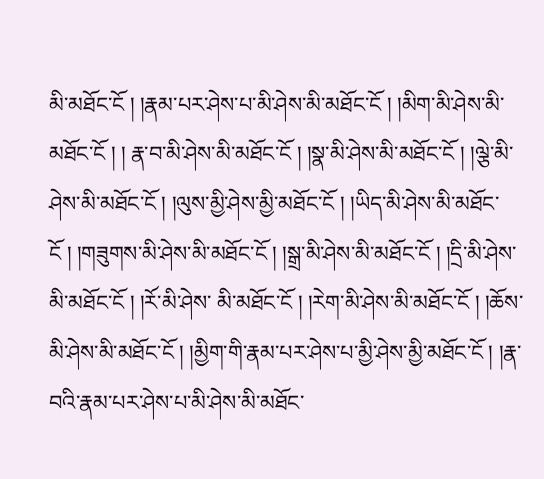མི་མཐོང་ངོ ། །རྣམ་པར་ཤེས་པ་མི་ཤེས་མི་མཐོང་ངོ ། །མིག་མི་ཤེས་མི་མཐོང་ངོ ། ། རྣ་བ་མི་ཤེས་མི་མཐོང་ངོ ། །སྣ་མི་ཤེས་མི་མཐོང་ངོ ། །ལྕེ་མི་ཤེས་མི་མཐོང་ངོ ། །ལུས་མྱི་ཤེས་མྱི་མཐོང་ངོ ། །ཡིད་མི་ཤེས་མི་མཐོང་ངོ ། །གཟུགས་མི་ཤེས་མི་མཐོང་ངོ ། །སྒྲ་མི་ཤེས་མི་མཐོང་ངོ ། །དྲི་མི་ཤེས་མི་མཐོང་ངོ ། །རོ་མི་ཤེས་ མི་མཐོང་ངོ ། །རེག་མི་ཤེས་མི་མཐོང་ངོ ། །ཆོས་མི་ཤེས་མི་མཐོང་ངོ ། །མྱིག་གི་རྣམ་པར་ཤེས་པ་མྱི་ཤེས་མྱི་མཐོང་ངོ ། །རྣ་བའི་རྣམ་པར་ཤེས་པ་མི་ཤེས་མི་མཐོང་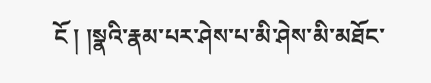ངོ ། །སྣའི་རྣམ་པར་ཤེས་པ་མི་ཤེས་མི་མཐོང་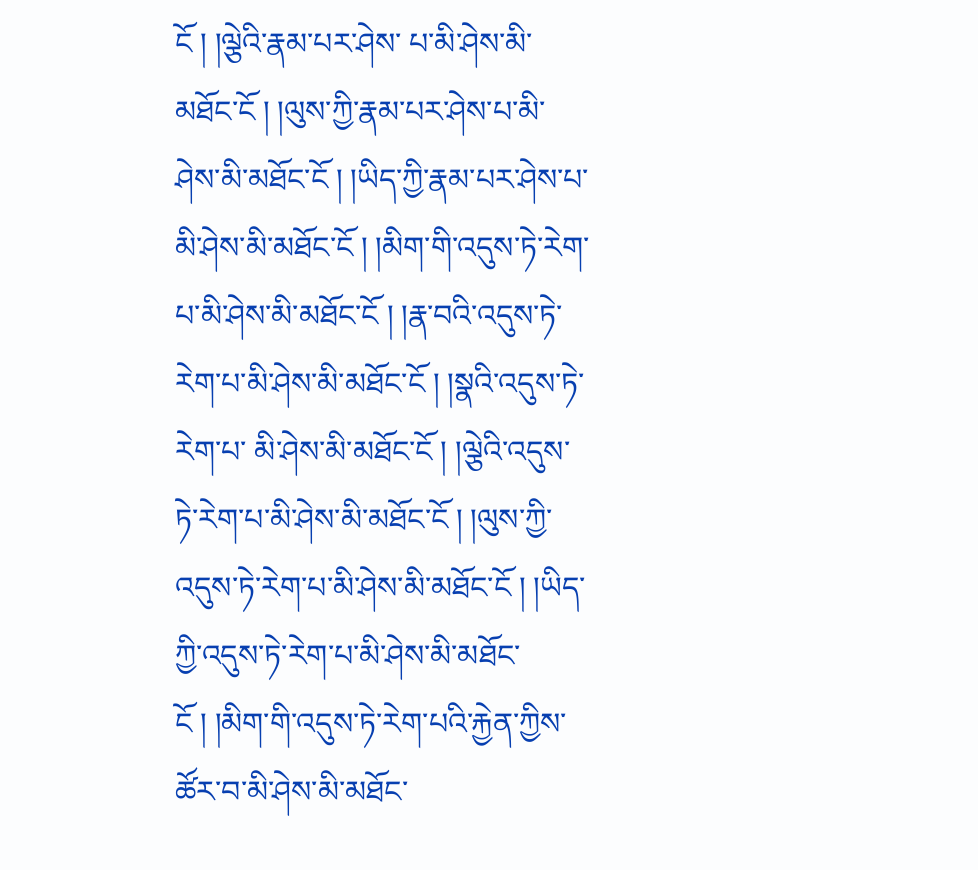ངོ ། །ལྕེའི་རྣམ་པར་ཤེས་ པ་མི་ཤེས་མི་མཐོང་ངོ ། །ལུས་ཀྱི་རྣམ་པར་ཤེས་པ་མི་ཤེས་མི་མཐོང་ངོ ། །ཡིད་ཀྱི་རྣམ་པར་ཤེས་པ་མི་ཤེས་མི་མཐོང་ངོ ། །མིག་གི་འདུས་ཏེ་རེག་པ་མི་ཤེས་མི་མཐོང་ངོ ། །རྣ་བའི་འདུས་ཏེ་རེག་པ་མི་ཤེས་མི་མཐོང་ངོ ། །སྣའི་འདུས་ཏེ་རེག་པ་ མི་ཤེས་མི་མཐོང་ངོ ། །ལྕེའི་འདུས་ཏེ་རེག་པ་མི་ཤེས་མི་མཐོང་ངོ ། །ལུས་ཀྱི་འདུས་ཏེ་རེག་པ་མི་ཤེས་མི་མཐོང་ངོ ། །ཡིད་ཀྱི་འདུས་ཏེ་རེག་པ་མི་ཤེས་མི་མཐོང་ངོ ། །མིག་གི་འདུས་ཏེ་རེག་པའི་རྐྱེན་ཀྱིས་ཚོར་བ་མི་ཤེས་མི་མཐོང་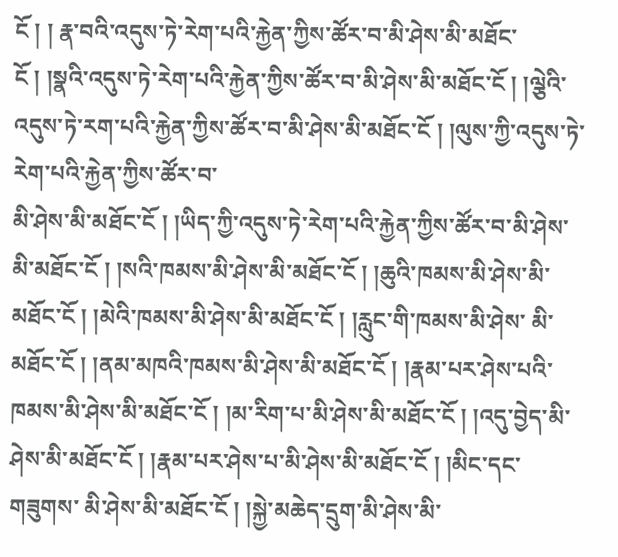ངོ ། ། རྣ་བའི་འདུས་ཏེ་རེག་པའི་རྐྱེན་ཀྱིས་ཚོར་བ་མི་ཤེས་མི་མཐོང་ངོ ། །སྣའི་འདུས་ཏེ་རེག་པའི་རྐྱེན་ཀྱིས་ཚོར་བ་མི་ཤེས་མི་མཐོང་ངོ ། །ལྕེའི་འདུས་ཏེ་རག་པའི་རྐྱེན་ཀྱིས་ཚོར་བ་མི་ཤེས་མི་མཐོང་ངོ ། །ལུས་ཀྱི་འདུས་ཏེ་རེག་པའི་རྐྱེན་ཀྱིས་ཚོར་བ་
མི་ཤེས་མི་མཐོང་ངོ ། །ཡིད་ཀྱི་འདུས་ཏེ་རེག་པའི་རྐྱེན་ཀྱིས་ཚོར་བ་མི་ཤེས་མི་མཐོང་ངོ ། །སའི་ཁམས་མི་ཤེས་མི་མཐོང་ངོ ། །ཆུའི་ཁམས་མི་ཤེས་མི་མཐོང་ངོ ། །མེའི་ཁམས་མི་ཤེས་མི་མཐོང་ངོ ། །རླུང་གི་ཁམས་མི་ཤེས་ མི་མཐོང་ངོ ། །ནམ་མཁའི་ཁམས་མི་ཤེས་མི་མཐོང་ངོ ། །རྣམ་པར་ཤེས་པའི་ཁམས་མི་ཤེས་མི་མཐོང་ངོ ། །མ་རིག་པ་མི་ཤེས་མི་མཐོང་ངོ ། །འདུ་བྱེད་མི་ཤེས་མི་མཐོང་ངོ ། །རྣམ་པར་ཤེས་པ་མི་ཤེས་མི་མཐོང་ངོ ། །མིང་དང་གཟུགས་ མི་ཤེས་མི་མཐོང་ངོ ། །སྐྱེ་མཆེད་དྲུག་མི་ཤེས་མི་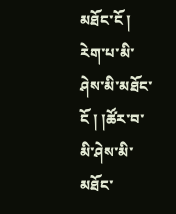མཐོང་ངོ ། རེག་པ་མི་ཤེས་མི་མཐོང་ངོ ། །ཚོར་བ་མི་ཤེས་མི་མཐོང་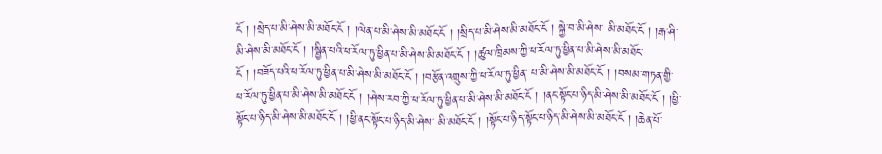ངོ ། །སྲེད་པ་མི་ཤེས་མི་མཐོང་ངོ ། །ལེན་པ་མི་ཤེས་མི་མཐོང་ངོ ། །སྲིད་པ་མི་ཤེས་མི་མཐོང་ངོ ། སྐྱེ་བ་མི་ཤེས་ མི་མཐོང་ངོ ། །རྒ་ཤི་མི་ཤེས་མི་མཐོང་ངོ ། །སྦྱིན་པའི་ཕ་རོལ་ཏུ་ཕྱིན་པ་མི་ཤེས་མི་མཐོང་ངོ ། །ཚུལ་ཁྲིམས་ཀྱི་ཕ་རོལ་ཏུ་ཕྱིན་པ་མི་ཤེས་མི་མཐོང་ངོ ། །བཟོད་པའི་ཕ་རོལ་ཏུ་ཕྱིན་པ་མི་ཤེས་མི་མཐོང་ངོ ། །བརྩོན་འགྲུས་ཀྱི་ཕ་རོལ་ཏུ་ཕྱིན་ པ་མི་ཤེས་མི་མཐོང་ངོ ། །བསམ་གཏན་གྱི་ཕ་རོལ་ཏུ་ཕྱིན་པ་མི་ཤེས་མི་མཐོང་ངོ ། །ཤེས་རབ་ཀྱི་ཕ་རོལ་ཏུ་ཕྱིན་པ་མི་ཤེས་མི་མཐོང་ངོ ། །ནང་སྟོང་པ་ཉིད་མི་ཤེས་མི་མཐོང་ངོ ། །ཕྱི་སྟོང་པ་ཉིད་མི་ཤེས་མི་མཐོང་ངོ ། །ཕྱི་ནང་སྟོང་པ་ཉིད་མི་ཤེས་ མི་མཐོང་ངོ ། །སྟོང་པ་ཉིད་སྟོང་པ་ཉིད་མི་ཤེས་མི་མཐོང་ངོ ། །ཆེན་པོ་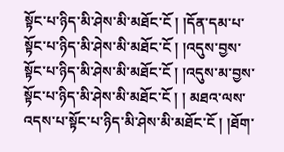སྟོང་པ་ཉིད་མི་ཤེས་མི་མཐོང་ངོ ། །དོན་དམ་པ་སྟོང་པ་ཉིད་མི་ཤེས་མི་མཐོང་ངོ ། །འདུས་བྱས་སྟོང་པ་ཉིད་མི་ཤེས་མི་མཐོང་ངོ ། །འདུས་མ་བྱས་སྟོང་པ་ཉིད་མི་ཤེས་མི་མཐོང་ངོ ། ། མཐའ་ལས་འདས་པ་སྟོང་པ་ཉིད་མི་ཤེས་མི་མཐོང་ངོ ། །ཐོག་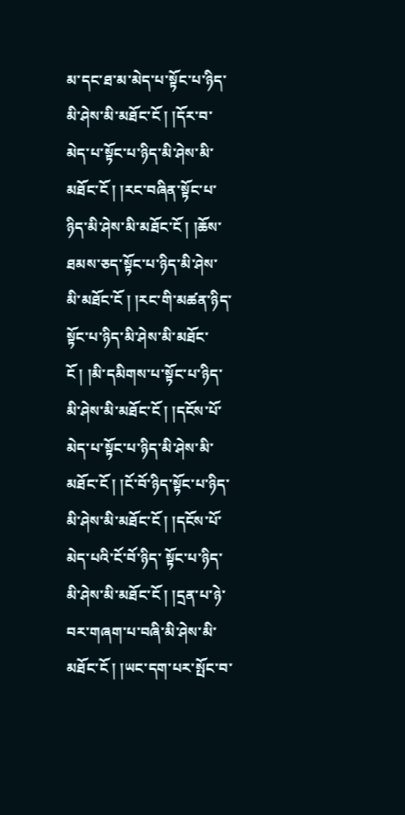མ་དང་ཐ་མ་མེད་པ་སྟོང་པ་ཉིད་མི་ཤེས་མི་མཐོང་ངོ ། །དོར་བ་མེད་པ་སྟོང་པ་ཉིད་མི་ཤེས་མི་མཐོང་ངོ ། །རང་བཞིན་སྟོང་པ་ཉིད་མི་ཤེས་མི་མཐོང་ངོ ། །ཆོས་ཐམས་ཅད་སྟོང་པ་ཉིད་མི་ཤེས་
མི་མཐོང་ངོ ། །རང་གི་མཚན་ཉིད་སྟོང་པ་ཉིད་མི་ཤེས་མི་མཐོང་ངོ ། །མི་དམིགས་པ་སྟོང་པ་ཉིད་མི་ཤེས་མི་མཐོང་ངོ ། །དངོས་པོ་མེད་པ་སྟོང་པ་ཉིད་མི་ཤེས་མི་མཐོང་ངོ ། །ངོ་བོ་ཉིད་སྟོང་པ་ཉིད་མི་ཤེས་མི་མཐོང་ངོ ། །དངོས་པོ་མེད་པའི་ངོ་བོ་ཉིད་ སྟོང་པ་ཉིད་མི་ཤེས་མི་མཐོང་ངོ ། །དྲན་པ་ཉེ་བར་གཞག་པ་བཞི་མི་ཤེས་མི་མཐོང་ངོ ། །ཡང་དག་པར་སྤོང་བ་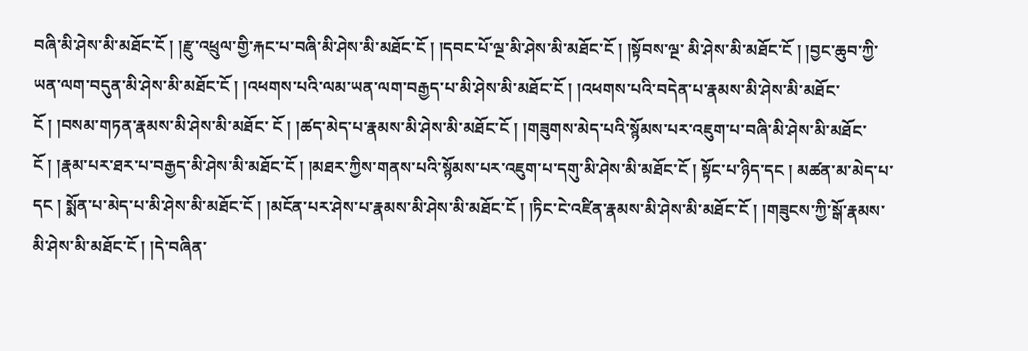བཞི་མི་ཤེས་མི་མཐོང་ངོ ། །རྫུ་འཕྲུལ་གྱི་རྐང་པ་བཞི་མི་ཤེས་མི་མཐོང་ངོ ། །དབང་པོ་ལྔ་མི་ཤེས་མི་མཐོང་ངོ ། །སྟོབས་ལྔ་ མི་ཤེས་མི་མཐོང་ངོ ། །བྱང་ཆུབ་ཀྱི་ཡན་ལག་བདུན་མི་ཤེས་མི་མཐོང་ངོ ། །འཕགས་པའི་ལམ་ཡན་ལག་བརྒྱད་པ་མི་ཤེས་མི་མཐོང་ངོ ། །འཕགས་པའི་བདེན་པ་རྣམས་མི་ཤེས་མི་མཐོང་ངོ ། །བསམ་གཏན་རྣམས་མི་ཤེས་མི་མཐོང་ ངོ ། །ཚད་མེད་པ་རྣམས་མི་ཤེས་མི་མཐོང་ངོ ། །གཟུགས་མེད་པའི་སྙོམས་པར་འཇུག་པ་བཞི་མི་ཤེས་མི་མཐོང་ངོ ། །རྣམ་པར་ཐར་པ་བརྒྱད་མི་ཤེས་མི་མཐོང་ངོ ། །མཐར་ཀྱིས་གནས་པའི་སྙོམས་པར་འཇུག་པ་དགུ་མི་ཤེས་མི་མཐོང་ངོ ། སྟོང་པ་ཉིད་དང ། མཚན་མ་མེད་པ་དང ། སྨོན་པ་མེད་པ་མི་ཤེས་མི་མཐོང་ངོ ། །མངོན་པར་ཤེས་པ་རྣམས་མི་ཤེས་མི་མཐོང་ངོ ། །ཏིང་ངེ་འཛིན་རྣམས་མི་ཤེས་མི་མཐོང་ངོ ། །གཟུངས་ཀྱི་སྒོ་རྣམས་མི་ཤེས་མི་མཐོང་ངོ ། །དེ་བཞིན་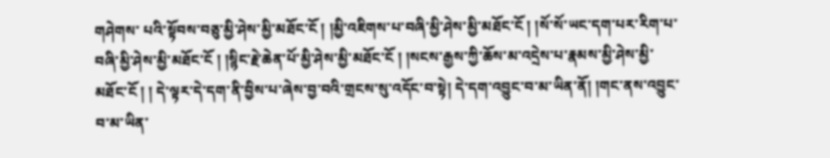གཤེགས་ པའི་སྟོབས་བཅུ་མྱི་ཤེས་མྱི་མཐོང་ངོ ། །མྱི་འཇིགས་པ་བཞི་མྱི་ཤེས་མྱི་མཐོང་ངོ ། །སོ་སོ་ཡང་དག་པར་རིག་པ་བཞི་མྱི་ཤེས་མྱི་མཐོང་ངོ ། །སྙིང་རྗེ་ཆེན་པོ་མྱི་ཤེས་མྱི་མཐོང་ངོ ། །སངས་རྒྱས་ཀྱི་ཆོས་མ་འདྲེས་པ་རྣམས་མྱི་ཤེས་མྱི་མཐོང་ངོ ། ། དེ་ལྟར་དེ་དག་ནི་བྱིས་པ་ཞེས་བྱ་བའི་གྲངས་སུ་འདོང་བ་སྟེ། དེ་དག་འབྱུང་བ་མ་ཡིན་ནོ། །གང་ནས་འབྱུང་བ་མ་ཡིན་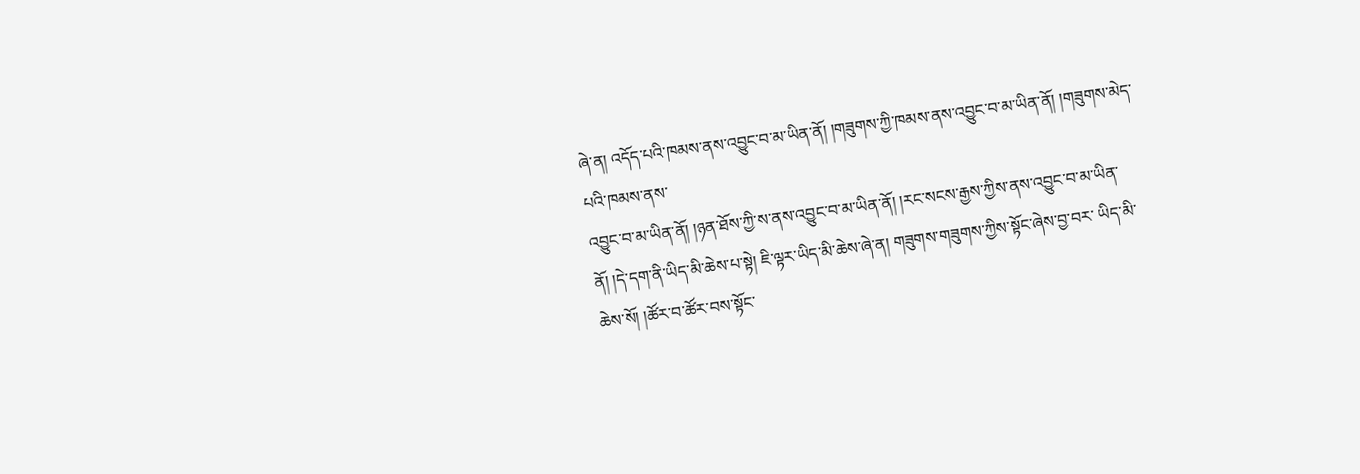ཞེ་ན། འདོད་པའི་ཁམས་ནས་འབྱུང་བ་མ་ཡིན་ནོ། །གཟུགས་ཀྱི་ཁམས་ནས་འབྱུང་བ་མ་ཡིན་ནོ། །གཟུགས་མེད་པའི་ཁམས་ནས་
འབྱུང་བ་མ་ཡིན་ནོ། །ཉན་ཐོས་ཀྱི་ས་ནས་འབྱུང་བ་མ་ཡིན་ནོ། །རང་སངས་རྒྱས་ཀྱིས་ནས་འབྱུང་བ་མ་ཡིན་ནོ། །དེ་དག་ནི་ཡིད་མི་ཆེས་པ་སྟེ། ཇི་ལྟར་ཡིད་མི་ཆེས་ཞེ་ན། གཟུགས་གཟུགས་ཀྱིས་སྟོང་ཞེས་བྱ་བར་ ཡིད་མི་ཆེས་སོ། །ཚོར་བ་ཚོར་བས་སྟོང་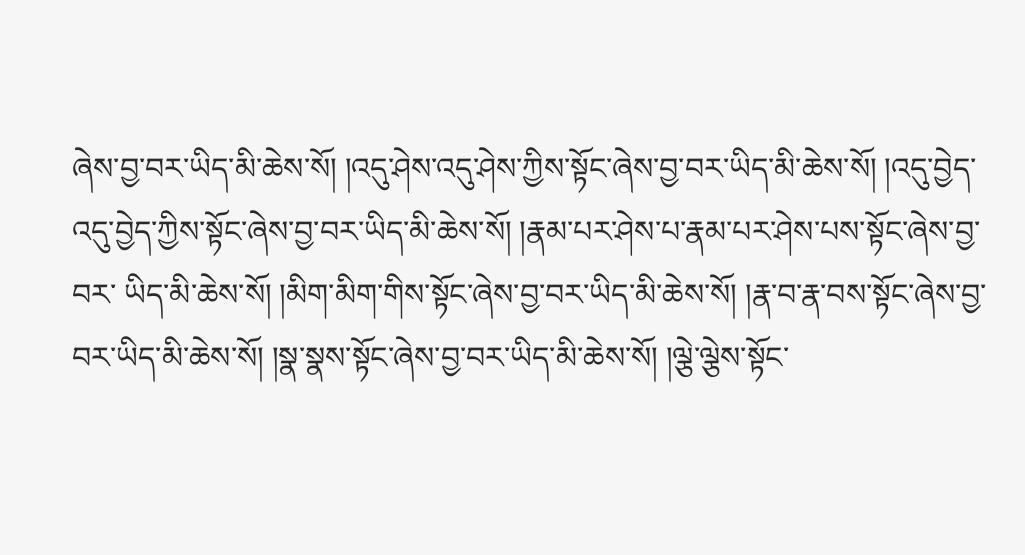ཞེས་བྱ་བར་ཡིད་མི་ཆེས་སོ། །འདུ་ཤེས་འདུ་ཤེས་ཀྱིས་སྟོང་ཞེས་བྱ་བར་ཡིད་མི་ཆེས་སོ། །འདུ་བྱེད་འདུ་བྱེད་ཀྱིས་སྟོང་ཞེས་བྱ་བར་ཡིད་མི་ཆེས་སོ། །རྣམ་པར་ཤེས་པ་རྣམ་པར་ཤེས་པས་སྟོང་ཞེས་བྱ་བར་ ཡིད་མི་ཆེས་སོ། །མིག་མིག་གིས་སྟོང་ཞེས་བྱ་བར་ཡིད་མི་ཆེས་སོ། །རྣ་བ་རྣ་བས་སྟོང་ཞེས་བྱ་བར་ཡིད་མི་ཆེས་སོ། །སྣ་སྣས་སྟོང་ཞེས་བྱ་བར་ཡིད་མི་ཆེས་སོ། །ལྕེ་ལྕེས་སྟོང་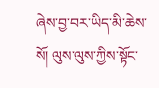ཞེས་བྱ་བར་ཡིད་མི་ཆེས་སོ། ལུས་ལུས་ཀྱིས་སྟོང་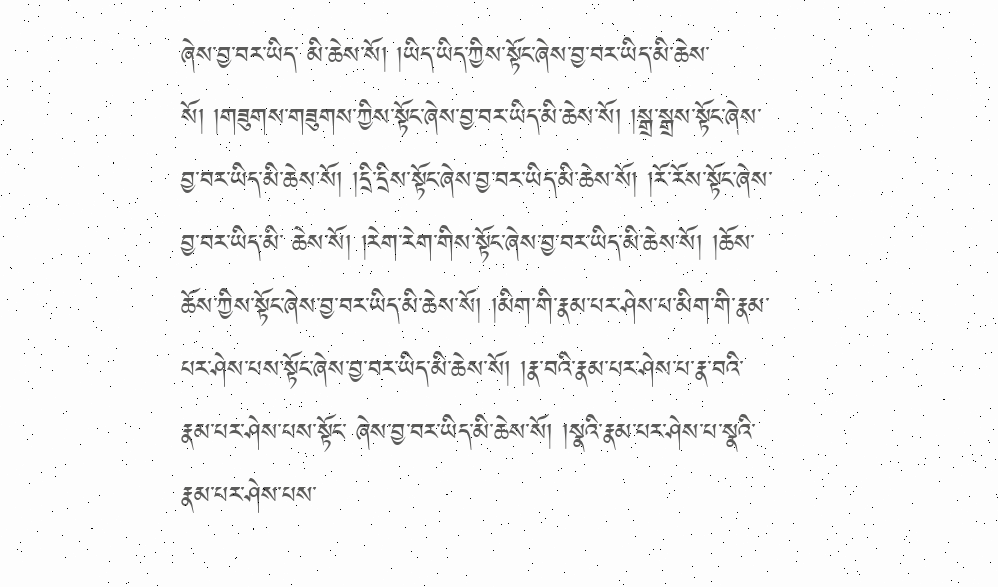ཞེས་བྱ་བར་ཡིད་ མི་ཆེས་སོ། །ཡིད་ཡིད་ཀྱིས་སྟོང་ཞེས་བྱ་བར་ཡིད་མི་ཆེས་སོ། །གཟུགས་གཟུགས་ཀྱིས་སྟོང་ཞེས་བྱ་བར་ཡིད་མི་ཆེས་སོ། །སྒྲ་སྒྲས་སྟོང་ཞེས་བྱ་བར་ཡིད་མི་ཆེས་སོ། །དྲི་དྲིས་སྟོང་ཞེས་བྱ་བར་ཡིད་མི་ཆེས་སོ། །རོ་རོས་སྟོང་ཞེས་བྱ་བར་ཡིད་མི་ ཆེས་སོ། །རེག་རེག་གིས་སྟོང་ཞེས་བྱ་བར་ཡིད་མི་ཆེས་སོ། །ཆོས་ཆོས་ཀྱིས་སྟོང་ཞེས་བྱ་བར་ཡིད་མི་ཆེས་སོ། །མིག་གི་རྣམ་པར་ཤེས་པ་མིག་གི་རྣམ་པར་ཤེས་པས་སྟོང་ཞེས་བྱ་བར་ཡིད་མི་ཆེས་སོ། །རྣ་བའི་རྣམ་པར་ཤེས་པ་རྣ་བའི་རྣམ་པར་ཤེས་པས་སྟོང་ ཞེས་བྱ་བར་ཡིད་མི་ཆེས་སོ། །སྣའི་རྣམ་པར་ཤེས་པ་སྣའི་རྣམ་པར་ཤེས་པས་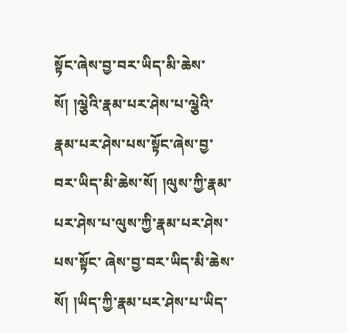སྟོང་ཞེས་བྱ་བར་ཡིད་མི་ཆེས་སོ། །ལྕེའི་རྣམ་པར་ཤེས་པ་ལྕེའི་རྣམ་པར་ཤེས་པས་སྟོང་ཞེས་བྱ་བར་ཡིད་མི་ཆེས་སོ། །ལུས་ཀྱི་རྣམ་པར་ཤེས་པ་ལུས་ཀྱི་རྣམ་པར་ཤེས་པས་སྟོང་ ཞེས་བྱ་བར་ཡིད་མི་ཆེས་སོ། །ཡིད་ཀྱི་རྣམ་པར་ཤེས་པ་ཡིད་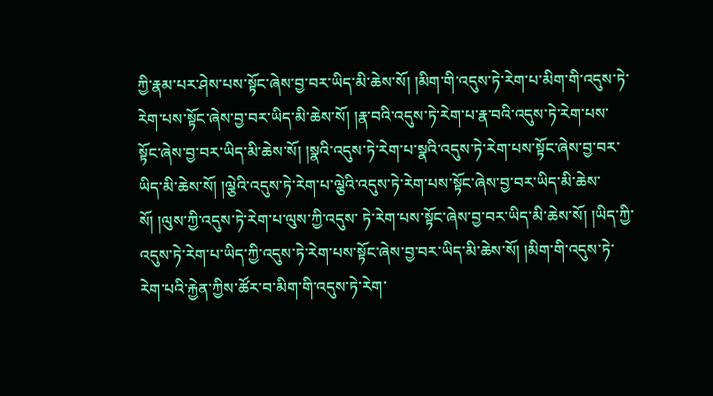ཀྱི་རྣམ་པར་ཤེས་པས་སྟོང་ཞེས་བྱ་བར་ཡིད་མི་ཆེས་སོ། །མིག་གི་འདུས་ཏེ་རེག་པ་མིག་གི་འདུས་ཏེ་རེག་པས་སྟོང་ཞེས་བྱ་བར་ཡིད་མི་ཆེས་སོ། །རྣ་བའི་འདུས་ཏེ་རེག་པ་རྣ་བའི་འདུས་ཏེ་རེག་པས་
སྟོང་ཞེས་བྱ་བར་ཡིད་མི་ཆེས་སོ། །སྣའི་འདུས་ཏེ་རེག་པ་སྣའི་འདུས་ཏེ་རེག་པས་སྟོང་ཞེས་བྱ་བར་ཡིད་མི་ཆེས་སོ། །ལྕེའི་འདུས་ཏེ་རེག་པ་ལྕེའི་འདུས་ཏེ་རེག་པས་སྟོང་ཞེས་བྱ་བར་ཡིད་མི་ཆེས་སོ། །ལུས་ཀྱི་འདུས་ཏེ་རེག་པ་ལུས་ཀྱི་འདུས་ ཏེ་རེག་པས་སྟོང་ཞེས་བྱ་བར་ཡིད་མི་ཆེས་སོ། །ཡིད་ཀྱི་འདུས་ཏེ་རེག་པ་ཡིད་ཀྱི་འདུས་ཏེ་རེག་པས་སྟོང་ཞེས་བྱ་བར་ཡིད་མི་ཆེས་སོ། །མིག་གི་འདུས་ཏེ་རེག་པའི་རྐྱེན་ཀྱིས་ཚོར་བ་མིག་གི་འདུས་ཏེ་རེག་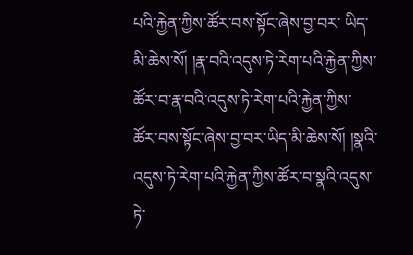པའི་རྐྱེན་ཀྱིས་ཚོར་བས་སྟོང་ཞེས་བྱ་བར་ ཡིད་མི་ཆེས་སོ། །རྣ་བའི་འདུས་ཏེ་རེག་པའི་རྐྱེན་ཀྱིས་ཚོར་བ་རྣ་བའི་འདུས་ཏེ་རེག་པའི་རྐྱེན་ཀྱིས་ཚོར་བས་སྟོང་ཞེས་བྱ་བར་ཡིད་མི་ཆེས་སོ། །སྣའི་འདུས་ཏེ་རེག་པའི་རྐྱེན་ཀྱིས་ཚོར་བ་སྣའི་འདུས་ཏེ་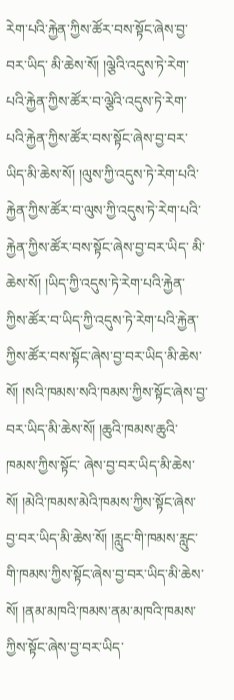རེག་པའི་རྐྱེན་ཀྱིས་ཚོར་བས་སྟོང་ཞེས་བྱ་བར་ཡིད་ མི་ཆེས་སོ། །ལྕེའི་འདུས་ཏེ་རེག་པའི་རྐྱེན་ཀྱིས་ཚོར་བ་ལྕེའི་འདུས་ཏེ་རེག་པའི་རྐྱེན་ཀྱིས་ཚོར་བས་སྟོང་ཞེས་བྱ་བར་ཡིད་མི་ཆེས་སོ། །ལུས་ཀྱི་འདུས་ཏེ་རེག་པའི་རྐྱེན་ཀྱིས་ཚོར་བ་ལུས་ཀྱི་འདུས་ཏེ་རེག་པའི་རྐྱེན་ཀྱིས་ཚོར་བས་སྟོང་ཞེས་བྱ་བར་ཡིད་ མི་ཆེས་སོ། །ཡིད་ཀྱི་འདུས་ཏེ་རེག་པའི་རྐྱེན་ཀྱིས་ཚོར་བ་ཡིད་ཀྱི་འདུས་ཏེ་རེག་པའི་རྐྱེན་ཀྱིས་ཚོར་བས་སྟོང་ཞེས་བྱ་བར་ཡིད་མི་ཆེས་སོ། །སའི་ཁམས་སའི་ཁམས་ཀྱིས་སྟོང་ཞེས་བྱ་བར་ཡིད་མི་ཆེས་སོ། །ཆུའི་ཁམས་ཆུའི་ཁམས་ཀྱིས་སྟོང་ ཞེས་བྱ་བར་ཡིད་མི་ཆེས་སོ། །མེའི་ཁམས་མེའི་ཁམས་ཀྱིས་སྟོང་ཞེས་བྱ་བར་ཡིད་མི་ཆེས་སོ། །རླུང་གི་ཁམས་རླུང་གི་ཁམས་ཀྱིས་སྟོང་ཞེས་བྱ་བར་ཡིད་མི་ཆེས་སོ། །ནམ་མཁའི་ཁམས་ནམ་མཁའི་ཁམས་ཀྱིས་སྟོང་ཞེས་བྱ་བར་ཡིད་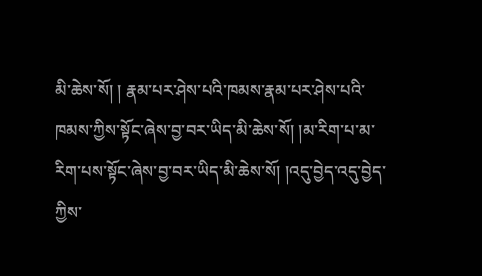མི་ཆེས་སོ། ། རྣམ་པར་ཤེས་པའི་ཁམས་རྣམ་པར་ཤེས་པའི་ཁམས་ཀྱིས་སྟོང་ཞེས་བྱ་བར་ཡིད་མི་ཆེས་སོ། །མ་རིག་པ་མ་རིག་པས་སྟོང་ཞེས་བྱ་བར་ཡིད་མི་ཆེས་སོ། །འདུ་བྱེད་འདུ་བྱེད་ཀྱིས་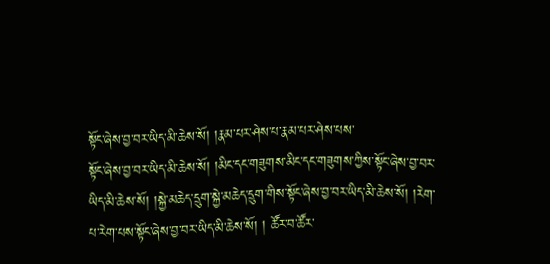སྟོང་ཞེས་བྱ་བར་ཡིད་མི་ཆེས་སོ། །རྣམ་པར་ཤེས་པ་རྣམ་པར་ཤེས་པས་
སྟོང་ཞེས་བྱ་བར་ཡིད་མི་ཆེས་སོ། །མིང་དང་གཟུགས་མིང་དང་གཟུགས་ཀྱིས་སྟོང་ཞེས་བྱ་བར་ཡིད་མི་ཆེས་སོ། །སྐྱེ་མཆེད་དྲུག་སྐྱེ་མཆེད་དྲུག་གིས་སྟོང་ཞེས་བྱ་བར་ཡིད་མི་ཆེས་སོ། །རེག་པ་རེག་པས་སྟོང་ཞེས་བྱ་བར་ཡིད་མི་ཆེས་སོ། ། ཚོར་བ་ཚོར་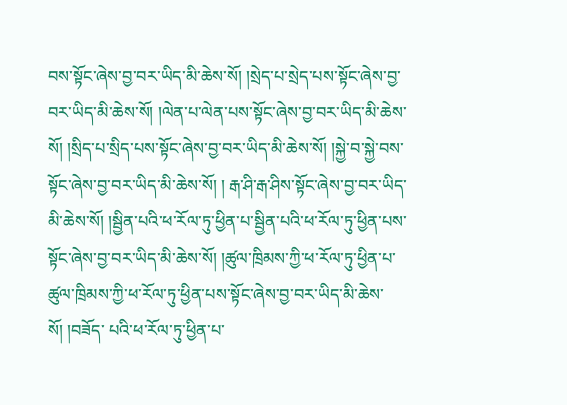བས་སྟོང་ཞེས་བྱ་བར་ཡིད་མི་ཆེས་སོ། །སྲེད་པ་སྲེད་པས་སྟོང་ཞེས་བྱ་བར་ཡིད་མི་ཆེས་སོ། །ལེན་པ་ལེན་པས་སྟོང་ཞེས་བྱ་བར་ཡིད་མི་ཆེས་སོ། །སྲིད་པ་སྲིད་པས་སྟོང་ཞེས་བྱ་བར་ཡིད་མི་ཆེས་སོ། །སྐྱེ་བ་སྐྱེ་བས་སྟོང་ཞེས་བྱ་བར་ཡིད་མི་ཆེས་སོ། ། རྒ་ཤི་རྒ་ཤིས་སྟོང་ཞེས་བྱ་བར་ཡིད་མི་ཆེས་སོ། །སྦྱིན་པའི་ཕ་རོལ་ཏུ་ཕྱིན་པ་སྦྱིན་པའི་ཕ་རོལ་ཏུ་ཕྱིན་པས་སྟོང་ཞེས་བྱ་བར་ཡིད་མི་ཆེས་སོ། །ཚུལ་ཁྲིམས་ཀྱི་ཕ་རོལ་ཏུ་ཕྱིན་པ་ཚུལ་ཁྲིམས་ཀྱི་ཕ་རོལ་ཏུ་ཕྱིན་པས་སྟོང་ཞེས་བྱ་བར་ཡིད་མི་ཆེས་སོ། །བཟོད་ པའི་ཕ་རོལ་ཏུ་ཕྱིན་པ་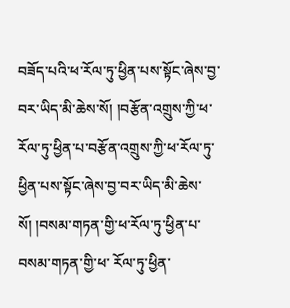བཟོད་པའི་ཕ་རོལ་ཏུ་ཕྱིན་པས་སྟོང་ཞེས་བྱ་བར་ཡིད་མི་ཆེས་སོ། །བརྩོན་འགྲུས་ཀྱི་ཕ་རོལ་ཏུ་ཕྱིན་པ་བརྩོན་འགྲུས་ཀྱི་ཕ་རོལ་ཏུ་ཕྱིན་པས་སྟོང་ཞེས་བྱ་བར་ཡིད་མི་ཆེས་སོ། །བསམ་གཏན་གྱི་ཕ་རོལ་ཏུ་ཕྱིན་པ་བསམ་གཏན་གྱི་ཕ་ རོལ་ཏུ་ཕྱིན་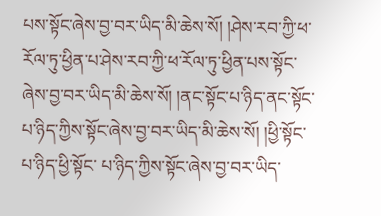པས་སྟོང་ཞེས་བྱ་བར་ཡིད་མི་ཆེས་སོ། །ཤེས་རབ་ཀྱི་ཕ་རོལ་ཏུ་ཕྱིན་པ་ཤེས་རབ་ཀྱི་ཕ་རོལ་ཏུ་ཕྱིན་པས་སྟོང་ཞེས་བྱ་བར་ཡིད་མི་ཆེས་སོ། །ནང་སྟོང་པ་ཉིད་ནང་སྟོང་པ་ཉིད་ཀྱིས་སྟོང་ཞེས་བྱ་བར་ཡིད་མི་ཆེས་སོ། །ཕྱི་སྟོང་པ་ཉིད་ཕྱི་སྟོང་ པ་ཉིད་ཀྱིས་སྟོང་ཞེས་བྱ་བར་ཡིད་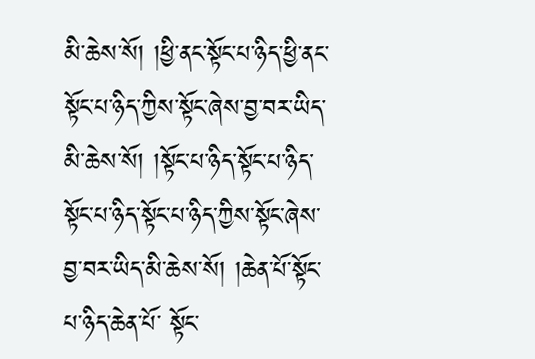མི་ཆེས་སོ། །ཕྱི་ནང་སྟོང་པ་ཉིད་ཕྱི་ནང་སྟོང་པ་ཉིད་ཀྱིས་སྟོང་ཞེས་བྱ་བར་ཡིད་མི་ཆེས་སོ། །སྟོང་པ་ཉིད་སྟོང་པ་ཉིད་སྟོང་པ་ཉིད་སྟོང་པ་ཉིད་ཀྱིས་སྟོང་ཞེས་བྱ་བར་ཡིད་མི་ཆེས་སོ། །ཆེན་པོ་སྟོང་པ་ཉིད་ཆེན་པོ་ སྟོང་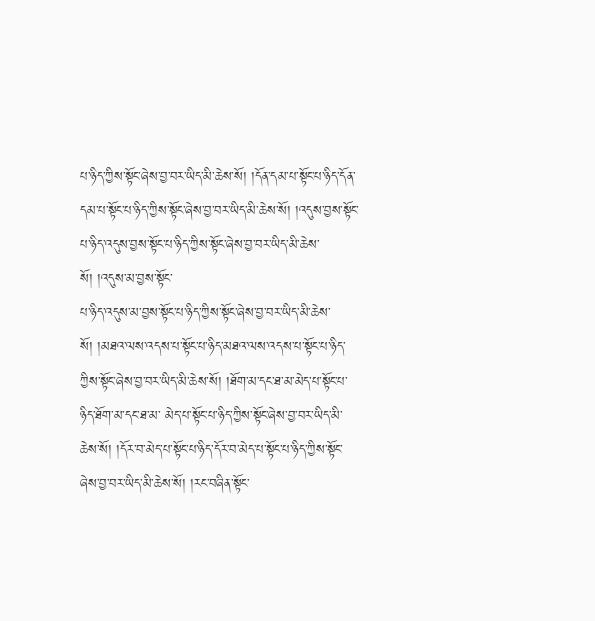པ་ཉིད་ཀྱིས་སྟོང་ཞེས་བྱ་བར་ཡིད་མི་ཆེས་སོ། །དོན་དམ་པ་སྟོང་པ་ཉིད་དོན་དམ་པ་སྟོང་པ་ཉིད་ཀྱིས་སྟོང་ཞེས་བྱ་བར་ཡིད་མི་ཆེས་སོ། །འདུས་བྱས་སྟོང་པ་ཉིད་འདུས་བྱས་སྟོང་པ་ཉིད་ཀྱིས་སྟོང་ཞེས་བྱ་བར་ཡིད་མི་ཆེས་སོ། །འདུས་མ་བྱས་སྟོང་
པ་ཉིད་འདུས་མ་བྱས་སྟོང་པ་ཉིད་ཀྱིས་སྟོང་ཞེས་བྱ་བར་ཡིད་མི་ཆེས་སོ། །མཐའ་ལས་འདས་པ་སྟོང་པ་ཉིད་མཐའ་ལས་འདས་པ་སྟོང་པ་ཉིད་ཀྱིས་སྟོང་ཞེས་བྱ་བར་ཡིད་མི་ཆེས་སོ། །ཐོག་མ་དང་ཐ་མ་མེད་པ་སྟོང་པ་ཉིད་ཐོག་མ་དང་ཐ་མ་ མེད་པ་སྟོང་པ་ཉིད་ཀྱིས་སྟོང་ཞེས་བྱ་བར་ཡིད་མི་ཆེས་སོ། །དོར་བ་མེད་པ་སྟོང་པ་ཉིད་དོར་བ་མེད་པ་སྟོང་པ་ཉིད་ཀྱིས་སྟོང་ཞེས་བྱ་བར་ཡིད་མི་ཆེས་སོ། །རང་བཞིན་སྟོང་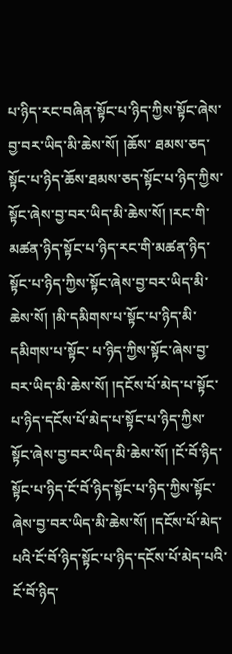པ་ཉིད་རང་བཞིན་སྟོང་པ་ཉིད་ཀྱིས་སྟོང་ཞེས་བྱ་བར་ཡིད་མི་ཆེས་སོ། །ཆོས་ ཐམས་ཅད་སྟོང་པ་ཉིད་ཆོས་ཐམས་ཅད་སྟོང་པ་ཉིད་ཀྱིས་སྟོང་ཞེས་བྱ་བར་ཡིད་མི་ཆེས་སོ། །རང་གི་མཚན་ཉིད་སྟོང་པ་ཉིད་རང་གི་མཚན་ཉིད་སྟོང་པ་ཉིད་ཀྱིས་སྟོང་ཞེས་བྱ་བར་ཡིད་མི་ཆེས་སོ། །མི་དམིགས་པ་སྟོང་པ་ཉིད་མི་དམིགས་པ་སྟོང་ པ་ཉིད་ཀྱིས་སྟོང་ཞེས་བྱ་བར་ཡིད་མི་ཆེས་སོ། །དངོས་པོ་མེད་པ་སྟོང་པ་ཉིད་དངོས་པོ་མེད་པ་སྟོང་པ་ཉིད་ཀྱིས་སྟོང་ཞེས་བྱ་བར་ཡིད་མི་ཆེས་སོ། །ངོ་བོ་ཉིད་སྟོང་པ་ཉིད་ངོ་བོ་ཉིད་སྟོང་པ་ཉིད་ཀྱིས་སྟོང་ཞེས་བྱ་བར་ཡིད་མི་ཆེས་སོ། །དངོས་པོ་མེད་ པའི་ངོ་བོ་ཉིད་སྟོང་པ་ཉིད་དངོས་པོ་མེད་པའི་ངོ་བོ་ཉིད་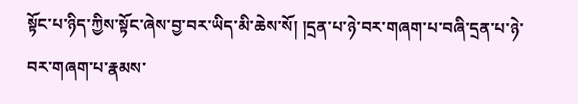སྟོང་པ་ཉིད་ཀྱིས་སྟོང་ཞེས་བྱ་བར་ཡིད་མི་ཆེས་སོ། །དྲན་པ་ཉེ་བར་གཞག་པ་བཞི་དྲན་པ་ཉེ་བར་གཞག་པ་རྣམས་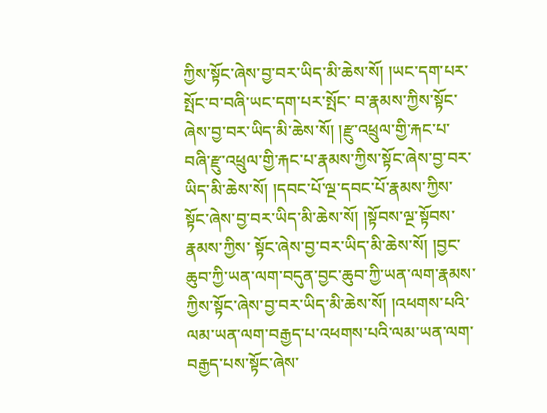ཀྱིས་སྟོང་ཞེས་བྱ་བར་ཡིད་མི་ཆེས་སོ། །ཡང་དག་པར་སྤོང་བ་བཞི་ཡང་དག་པར་སྤོང་ བ་རྣམས་ཀྱིས་སྟོང་ཞེས་བྱ་བར་ཡིད་མི་ཆེས་སོ། །རྫུ་འཕྲུལ་གྱི་རྐང་པ་བཞི་རྫུ་འཕྲུལ་གྱི་རྐང་པ་རྣམས་ཀྱིས་སྟོང་ཞེས་བྱ་བར་ཡིད་མི་ཆེས་སོ། །དབང་པོ་ལྔ་དབང་པོ་རྣམས་ཀྱིས་སྟོང་ཞེས་བྱ་བར་ཡིད་མི་ཆེས་སོ། །སྟོབས་ལྔ་སྟོབས་རྣམས་ཀྱིས་ སྟོང་ཞེས་བྱ་བར་ཡིད་མི་ཆེས་སོ། །བྱང་ཆུབ་ཀྱི་ཡན་ལག་བདུན་བྱང་ཆུབ་ཀྱི་ཡན་ལག་རྣམས་ཀྱིས་སྟོང་ཞེས་བྱ་བར་ཡིད་མི་ཆེས་སོ། །འཕགས་པའི་ལམ་ཡན་ལག་བརྒྱད་པ་འཕགས་པའི་ལམ་ཡན་ལག་བརྒྱད་པས་སྟོང་ཞེས་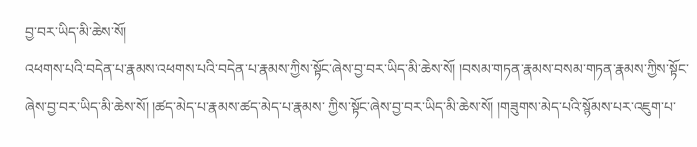བྱ་བར་ཡིད་མི་ཆེས་སོ།
འཕགས་པའི་བདེན་པ་རྣམས་འཕགས་པའི་བདེན་པ་རྣམས་ཀྱིས་སྟོང་ཞེས་བྱ་བར་ཡིད་མི་ཆེས་སོ། །བསམ་གཏན་རྣམས་བསམ་གཏན་རྣམས་ཀྱིས་སྟོང་ཞེས་བྱ་བར་ཡིད་མི་ཆེས་སོ། །ཚད་མེད་པ་རྣམས་ཚད་མེད་པ་རྣམས་ ཀྱིས་སྟོང་ཞེས་བྱ་བར་ཡིད་མི་ཆེས་སོ། །གཟུགས་མེད་པའི་སྙོམས་པར་འཇུག་པ་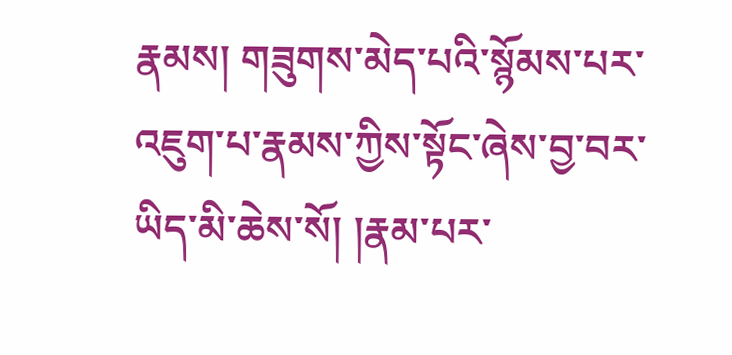རྣམས། གཟུགས་མེད་པའི་སྙོམས་པར་འཇུག་པ་རྣམས་ཀྱིས་སྟོང་ཞེས་བྱ་བར་ཡིད་མི་ཆེས་སོ། །རྣམ་པར་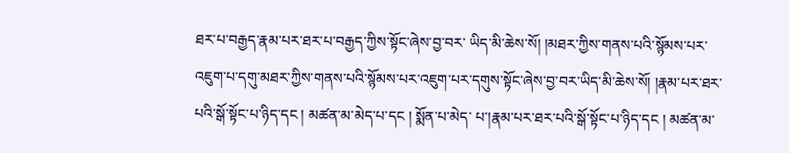ཐར་པ་བརྒྱད་རྣམ་པར་ཐར་པ་བརྒྱད་ཀྱིས་སྟོང་ཞེས་བྱ་བར་ ཡིད་མི་ཆེས་སོ། །མཐར་ཀྱིས་གནས་པའི་སྙོམས་པར་འཇུག་པ་དགུ་མཐར་ཀྱིས་གནས་པའི་སྙོམས་པར་འཇུག་པར་དགུས་སྟོང་ཞེས་བྱ་བར་ཡིད་མི་ཆེས་སོ། །རྣམ་པར་ཐར་པའི་སྒོ་སྟོང་པ་ཉིད་དང ། མཚན་མ་མེད་པ་དང ། སྨོན་པ་མེད་ པ་།རྣམ་པར་ཐར་པའི་སྒོ་སྟོང་པ་ཉིད་དང ། མཚན་མ་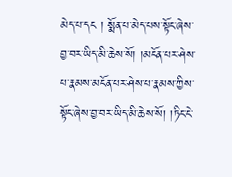མེད་པ་དང ། སྨོན་པ་མེད་པས་སྟོང་ཞེས་བྱ་བར་ཡིད་མི་ཆེས་སོ། །མངོན་པར་ཤེས་པ་རྣམས་མངོན་པར་ཤེས་པ་རྣམས་ཀྱིས་སྟོང་ཞེས་བྱ་བར་ཡིད་མི་ཆེས་སོ། །ཏིང་ངེ་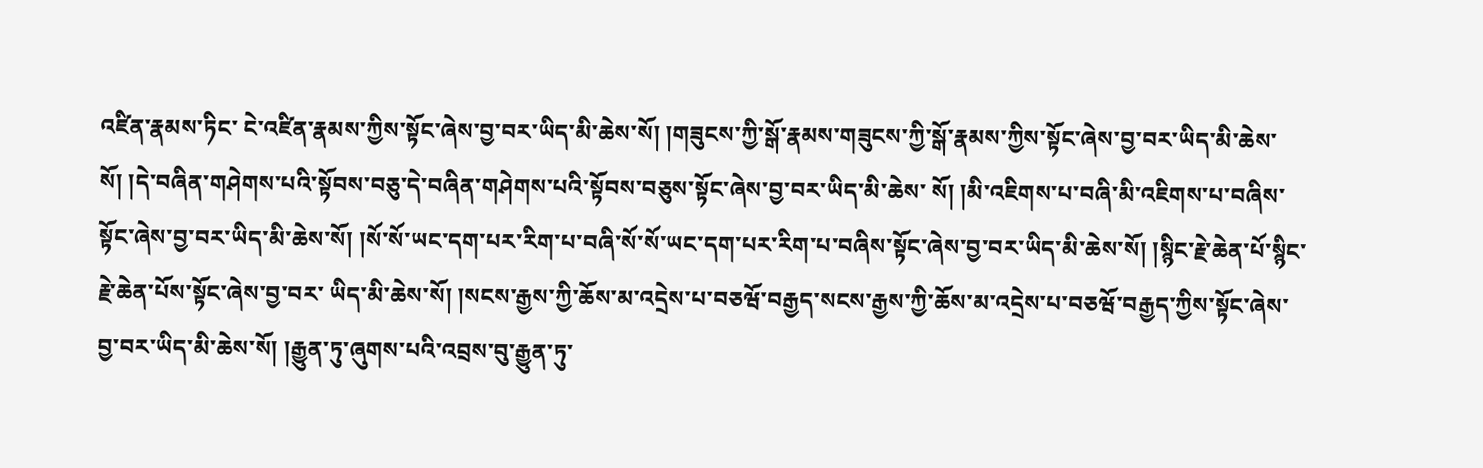འཛིན་རྣམས་ཏིང་ ངེ་འཛིན་རྣམས་ཀྱིས་སྟོང་ཞེས་བྱ་བར་ཡིད་མི་ཆེས་སོ། །གཟུངས་ཀྱི་སྒོ་རྣམས་གཟུངས་ཀྱི་སྒོ་རྣམས་ཀྱིས་སྟོང་ཞེས་བྱ་བར་ཡིད་མི་ཆེས་སོ། །དེ་བཞིན་གཤེགས་པའི་སྟོབས་བཅུ་དེ་བཞིན་གཤེགས་པའི་སྟོབས་བཅུས་སྟོང་ཞེས་བྱ་བར་ཡིད་མི་ཆེས་ སོ། །མི་འཇིགས་པ་བཞི་མི་འཇིགས་པ་བཞིས་སྟོང་ཞེས་བྱ་བར་ཡིད་མི་ཆེས་སོ། །སོ་སོ་ཡང་དག་པར་རིག་པ་བཞི་སོ་སོ་ཡང་དག་པར་རིག་པ་བཞིས་སྟོང་ཞེས་བྱ་བར་ཡིད་མི་ཆེས་སོ། །སྙིང་རྗེ་ཆེན་པོ་སྙིང་རྗེ་ཆེན་པོས་སྟོང་ཞེས་བྱ་བར་ ཡིད་མི་ཆེས་སོ། །སངས་རྒྱས་ཀྱི་ཆོས་མ་འདྲེས་པ་བཅཝོ་བརྒྱད་སངས་རྒྱས་ཀྱི་ཆོས་མ་འདྲེས་པ་བཅཝོ་བརྒྱད་ཀྱིས་སྟོང་ཞེས་བྱ་བར་ཡིད་མི་ཆེས་སོ། །རྒྱུན་ཏུ་ཞུགས་པའི་འབྲས་བུ་རྒྱུན་ཏུ་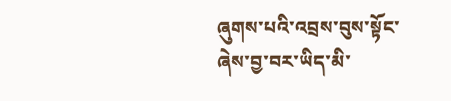ཞུགས་པའི་འབྲས་བུས་སྟོང་ཞེས་བྱ་བར་ཡིད་མི་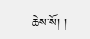ཆེས་སོ། །